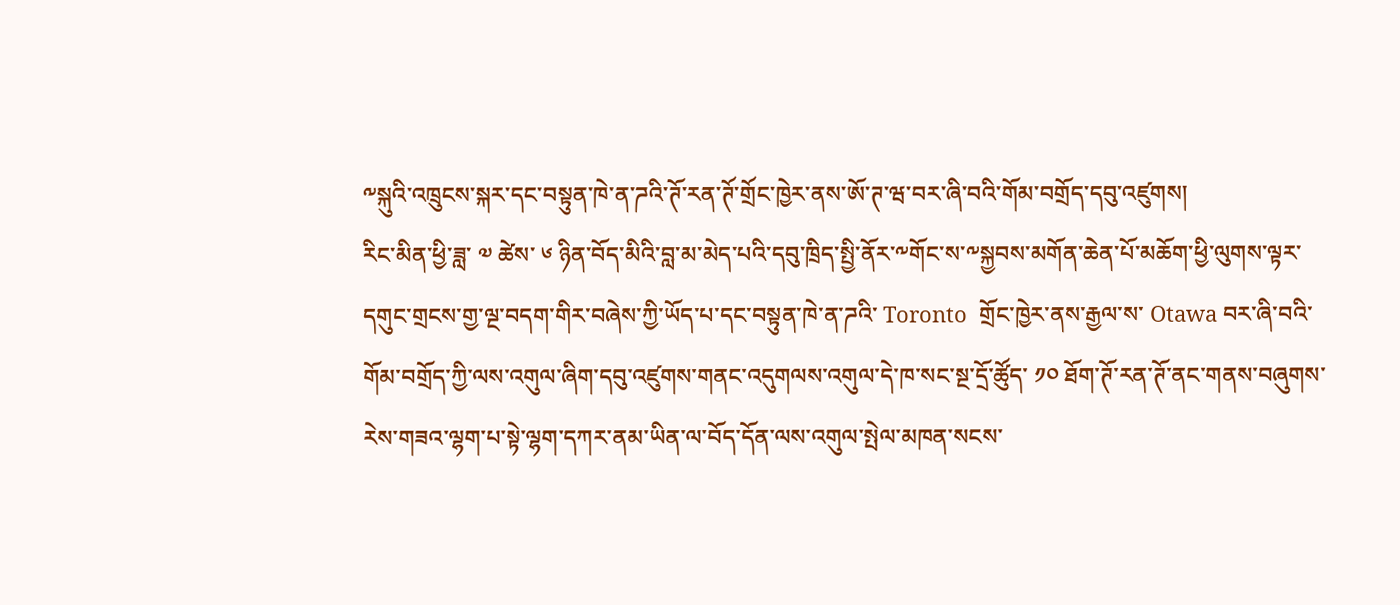༸སྐུའི་འཁྲུངས་སྐར་དང་བསྟུན་ཁེ་ན་ཌའི་ཊོ་རན་ཊོ་གྲོང་ཁྱེར་ནས་ཨོ་ཊ་ཝ་བར་ཞི་བའི་གོམ་བགྲོད་དབུ་འཛུགས།
རིང་མིན་ཕྱི་ཟླ་ ༧ ཚེས་ ༦ ཉིན་བོད་མིའི་བླ་མ་མེད་པའི་དབུ་ཁྲིད་སྤྱི་ནོར་༸གོང་ས་༸སྐྱབས་མགོན་ཆེན་པོ་མཆོག་ཕྱི་ལུགས་ལྟར་དགུང་གྲངས་གྱ་ལྔ་བདག་གིར་བཞེས་ཀྱི་ཡོད་པ་དང་བསྟུན་ཁེ་ན་ཌའི་ Toronto  གྲོང་ཁྱེར་ནས་རྒྱལ་ས་ Otawa བར་ཞི་བའི་གོམ་བགྲོད་ཀྱི་ལས་འགུལ་ཞིག་དབུ་འཛུགས་གནང་འདུགལས་འགུལ་དེ་ཁ་སང་སྔ་དྲོ་ཚོུད་ ༡༠ ཐོག་ཊོ་རན་ཊོ་ནང་གནས་བཞུགས་རེས་གཟའ་ལྷག་པ་སྟེ་ལྷག་དཀར་ནམ་ཡིན་ལ་བོད་དོན་ལས་འགུལ་སྤེལ་མཁན་སངས་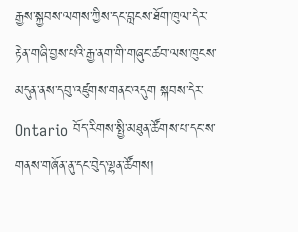རྒྱས་སྐྱབས་ལགས་ཀྱིས་དང་བླངས་ཐོག་ཁུལ་དེར་རྟེན་གཞི་བྱས་པའི་རྒྱ་ནག་གི་གཞུང་ཚབ་ལས་ཁུངས་མདུན་ནས་དབུ་འཛུགས་གནང་འདུག སྐབས་དེར་ Ontario བོད་རིགས་སྤྱི་མཐུན་ཚོགས་པ་དང་ས་གནས་གཞོན་ནུ་དང་བེུད་ལྷན་ཚོགས།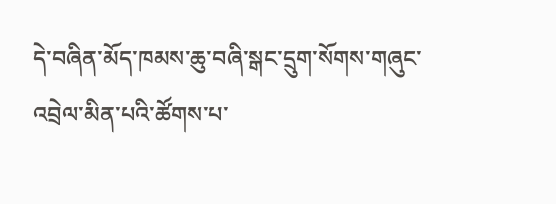དེ་བཞིན་མོད་ཁམས་ཆུ་བཞི་སྒང་དྲུག་སོགས་གཞུང་འབྲེལ་མིན་པའི་ཚོགས་པ་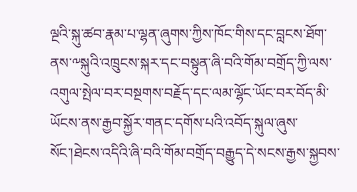ལྔའི་སྐུ་ཚབ་རྣམ་པ་ལྷན་ཞུགས་ཀྱིས་ཁོང་གིས་དང་བླངས་ཐོག་ནས་༸སྐུའི་འཁྲུངས་སྐར་དང་བསྟུན་ཞི་བའི་གོམ་བགྲོད་ཀྱི་ལས་འགུལ་སྤེལ་བར་བསྔགས་བརྗོད་དང་ལམ་ལྷོང་ཡོང་བར་བོད་མི་ཡོངས་ནས་རྒྱབ་སྐྱོར་གནང་དགོས་པའི་འབོད་སྐུལ་ཞུས་སོང་།ཐེངས་འདིའི་ཞི་བའི་གོམ་བགྲོད་བརྒྱུད་དེ་སངས་རྒྱས་སྐྱབས་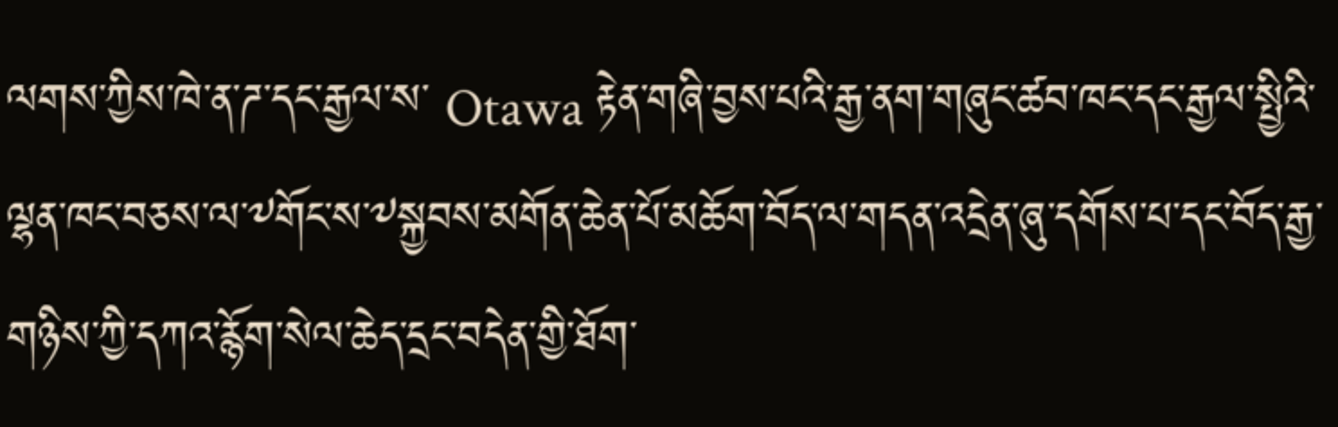ལགས་ཀྱིས་ཁེ་ན་ཌ་དང་རྒྱལ་ས་ Otawa རྟེན་གཞི་བྱས་པའི་རྒྱ་ནག་གཞུང་ཚབ་ཁང་དང་རྒྱལ་སྤྱིའི་ལྷན་ཁང་བཅས་ལ་༸གོང་ས་༸སྐྱབས་མགོན་ཆེན་པོ་མཆོག་བོད་ལ་གདན་འདྲེན་ཞུ་དགོས་པ་དང་བོད་རྒྱ་གཉིས་ཀྱི་དཀའ་རྙོག་སེལ་ཆེད་དྲང་བདེན་གྱི་ཐོག་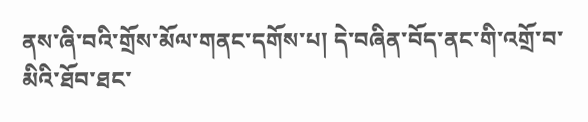ནས་ཞི་བའི་གྲོས་མོལ་གནང་དགོས་པ། དེ་བཞིན་བོད་ནང་གི་འགྲོ་བ་མིའི་ཐོབ་ཐང་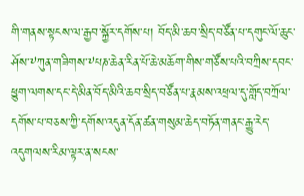གི་གནས་སྟངས་ལ་རྒྱབ་སྐྱོར་དགོས་པ། བོད་མི་ཆབ་སྲིད་བཙོན་པ་དགུང་ལོ་ཆུང་ཤོས་༸ཀུན་གཟིགས་༸པཎ་ཆེན་རིན་པོ་ཆེ་མཆོག་གིས་གཙོས་པའི་བཀྲིས་དབང་ཕྱུག་ལགས་དང་དེ་མིན་བོད་མིའི་ཆབ་སྲིད་བཙོན་པ་རྣམས་འཕྲལ་དུ་གློད་བཀྲོལ་དགོས་པ་བཅས་ཀྱི་དགོས་འདུན་དོན་ཚན་གསུམ་ཆེད་བཏོན་གནང་རྒྱུ་རེད་འདུགལས་རིམ་ལྟར་ན་སངས་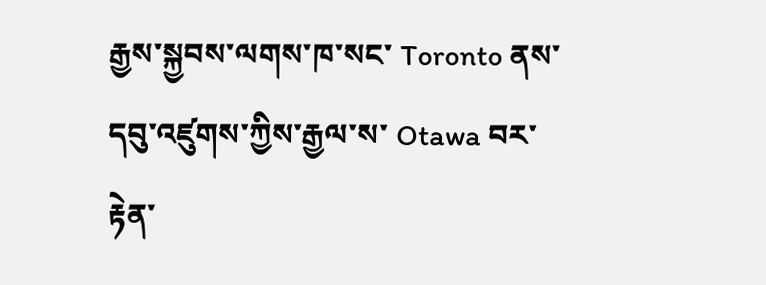རྒྱས་སྐྱབས་ལགས་ཁ་སང་ Toronto ནས་དབུ་འཛུགས་ཀྱིས་རྒྱལ་ས་ Otawa བར་རྟེན་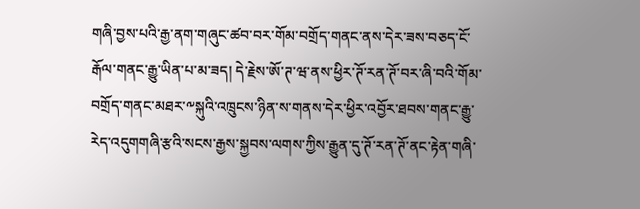གཞི་བྱས་པའི་རྒྱ་ནག་གཞུང་ཚབ་བར་གོམ་བགྲོད་གནང་ནས་དེར་ཟས་བཅད་ངོ་རྒོལ་གནང་རྒྱུ་ཡིན་པ་མ་ཟད། དེ་རྗེས་ཨོ་ཊ་ཝ་ནས་ཕྱིར་ཊོ་རན་ཊོ་བར་ཞི་བའི་གོམ་བགྲོད་གནང་མཐར་༸སྐུའི་འཁྲུངས་ཉིན་ས་གནས་དེར་ཕྱིར་འབྱོར་ཐབས་གནང་རྒྱུ་རེད་འདུགགཞི་རྩའི་སངས་རྒྱས་སྐྱབས་ལགས་ཀྱིས་རྒྱུན་དུ་ཊོ་རན་ཊོ་ནང་རྟེན་གཞི་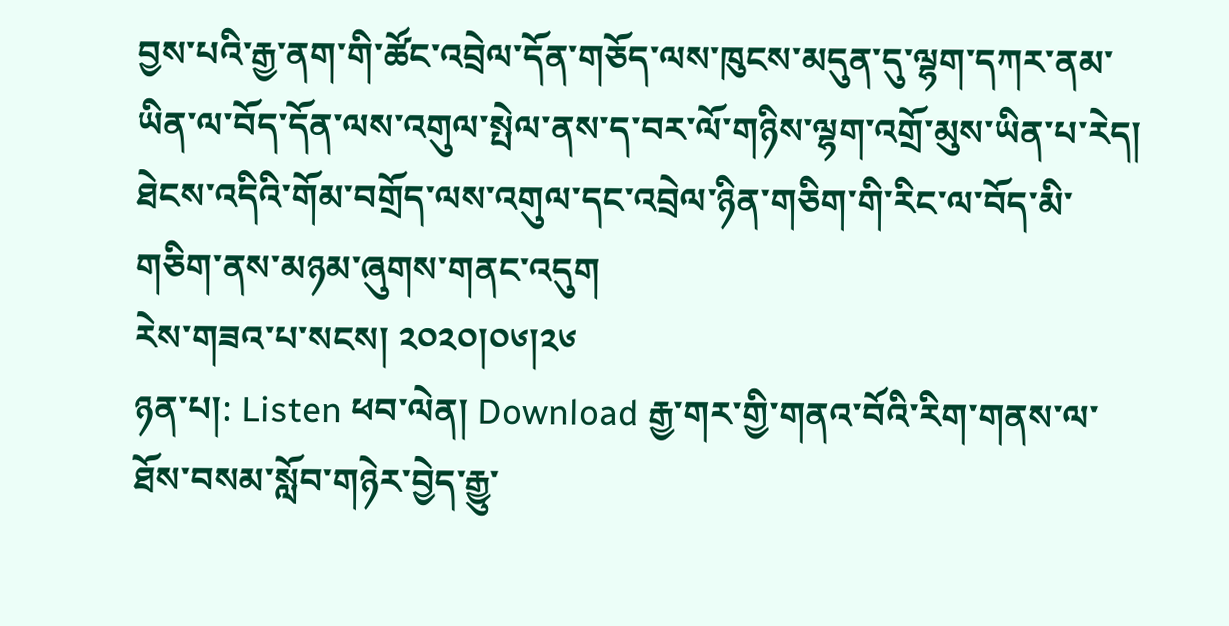བྱས་པའི་རྒྱ་ནག་གི་ཚོང་འབྲེལ་དོན་གཅོད་ལས་ཁུངས་མདུན་དུ་ལྷག་དཀར་ནམ་ཡིན་ལ་བོད་དོན་ལས་འགུལ་སྤེལ་ནས་ད་བར་ལོ་གཉིས་ལྷག་འགྲོ་མུས་ཡིན་པ་རེད། ཐེངས་འདིའི་གོམ་བགྲོད་ལས་འགུལ་དང་འབྲེལ་ཉིན་གཅིག་གི་རིང་ལ་བོད་མི་གཅིག་ནས་མཉམ་ཞུགས་གནང་འདུག
རེས་གཟའ་པ་སངས། ༢༠༢༠།༠༦།༢༦
ཉན་པ།: Listen ཕབ་ལེན། Download རྒྱ་གར་གྱི་གནའ་བོའི་རིག་གནས་ལ་ཐོས་བསམ་སློབ་གཉེར་བྱེད་རྒྱུ་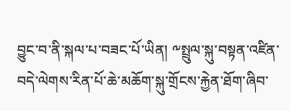བྱུང་བ་ནི་སྐལ་པ་བཟང་པོ་ཡིན། ༸སྤྲུལ་སྐུ་བསྟན་འཛིན་བདེ་ལེགས་རིན་པོ་ཆེ་མཆོག་སྐུ་གྲོངས་རྐྱེན་ཐོག་ཞིབ་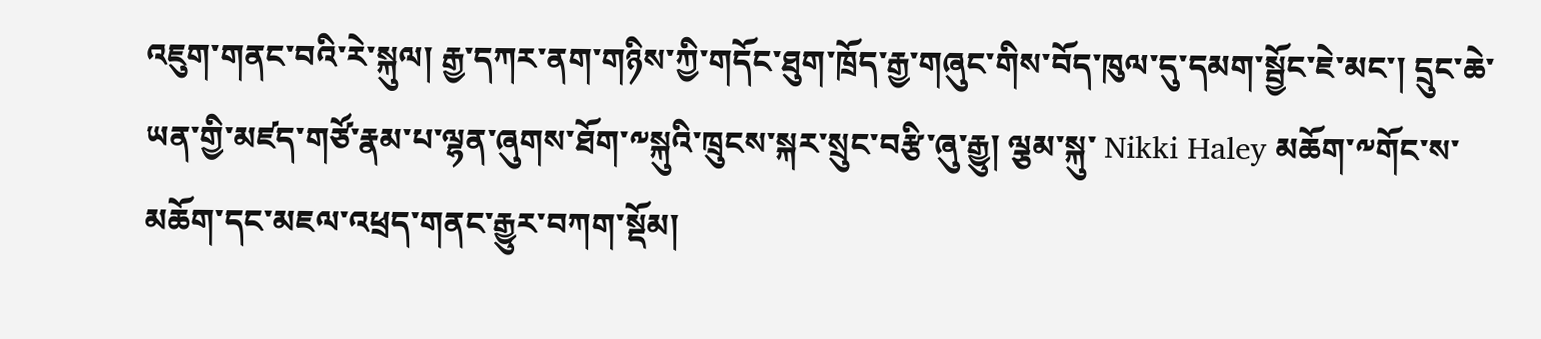འཇུག་གནང་བའི་རེ་སྐུལ། རྒྱ་དཀར་ནག་གཉིས་ཀྱི་གདོང་ཐུག་ཁྲོད་རྒྱ་གཞུང་གིས་བོད་ཁུལ་དུ་དམག་སྦྱོང་ཇེ་མང་། དྲུང་ཆེ་ཡན་གྱི་མཛད་གཙོ་རྣམ་པ་ལྷན་ཞུགས་ཐོག་༸སྐུའི་ཁྲུངས་སྐར་སྲུང་བརྩི་ཞུ་རྒྱུ། ལྕམ་སྐུ་ Nikki Haley མཆོག་༸གོང་ས་མཆོག་དང་མཇལ་འཕྲད་གནང་རྒྱུར་བཀག་སྡོམ།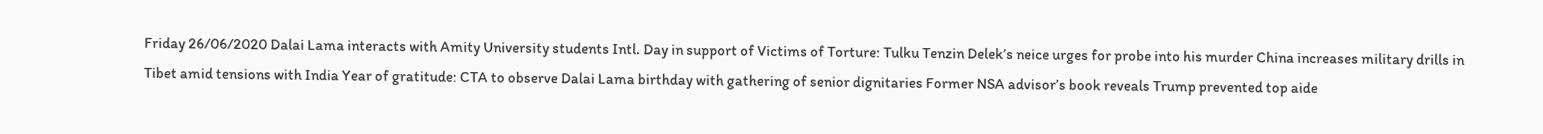Friday 26/06/2020 Dalai Lama interacts with Amity University students Intl. Day in support of Victims of Torture: Tulku Tenzin Delek’s neice urges for probe into his murder China increases military drills in Tibet amid tensions with India Year of gratitude: CTA to observe Dalai Lama birthday with gathering of senior dignitaries Former NSA advisor’s book reveals Trump prevented top aide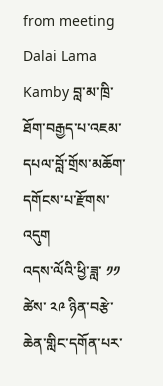from meeting Dalai Lama
Kamby བླ་མ་ཁྲི་ཐོག་བརྒྱད་པ་འཇམ་དཔལ་བློ་གྲོས་མཆོག་དགོངས་པ་རྫོགས་འདུག
འདས་ལོའི་ཕྱི་ཟླ་ ༡༡ ཚེས་ ༢༩ ཉིན་བརྩེ་ཆེན་གླིང་དགོན་པར་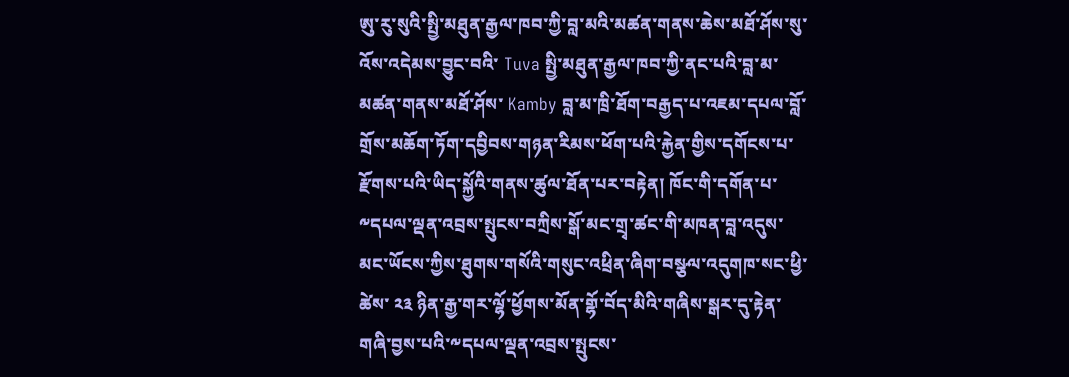ཨུ་རུ་སུའི་སྤྱི་མཐུན་རྒྱལ་ཁབ་ཀྱི་བླ་མའི་མཚན་གནས་ཆེས་མཐོ་ཤོས་སུ་འོས་འདེམས་བྱུང་བའི་ Tuva སྤྱི་མཐུན་རྒྱལ་ཁབ་ཀྱི་ནང་པའི་བླ་མ་མཚན་གནས་མཐོ་ཤོས་ Kamby བླ་མ་ཁྲི་ཐོག་བརྒྱད་པ་འཇམ་དཔལ་བློ་གྲོས་མཆོག་ཏོག་དབྱིབས་གཉན་རིམས་ཕོག་པའི་རྐྱེན་གྱིས་དགོངས་པ་རྫོགས་པའི་ཡིད་སྐྱོའི་གནས་ཚུལ་ཐོན་པར་བརྟེན། ཁོང་གི་དགོན་པ་༸དཔལ་ལྡན་འབྲས་སྤུངས་བཀྲིས་སྒོ་མང་གྲྭ་ཚང་གི་མཁན་བླ་འདུས་མང་ཡོངས་ཀྱིས་ཐུགས་གསོའི་གསུང་འཕྲིན་ཞིག་བསྩལ་འདུགཁ་སང་ཕྱི་ཚེས་ ༢༣ ཉིན་རྒྱ་གར་ལྷོ་ཕྱོགས་མོན་གྷོ་བོད་མིའི་གཞིས་སྒར་དུ་རྟེན་གཞི་བྱས་པའི་༸དཔལ་ལྡན་འབྲས་སྤུངས་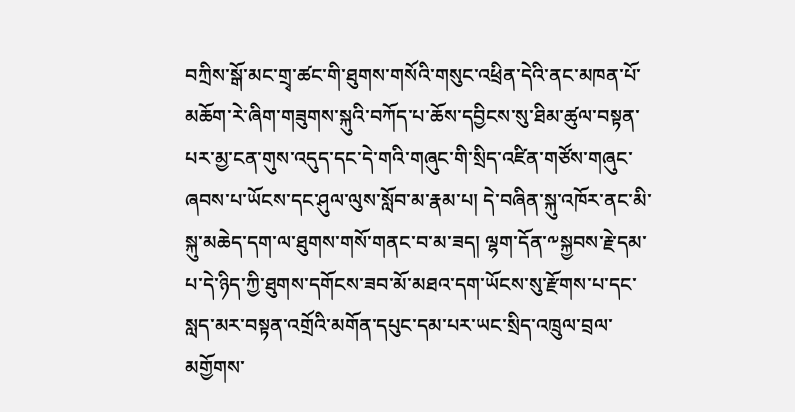བཀྲིས་སྒོ་མང་གྲྭ་ཚང་གི་ཐུགས་གསོའི་གསུང་འཕྲིན་དེའི་ནང་མཁན་པོ་མཆོག་རེ་ཞིག་གཟུགས་སྐུའི་བཀོད་པ་ཆོས་དབྱིངས་སུ་ཐིམ་ཚུལ་བསྟན་པར་མྱ་ངན་གུས་འདུད་དང་དེ་གའི་གཞུང་གི་སྲིད་འཛིན་གཙོས་གཞུང་ཞབས་པ་ཡོངས་དང་ཤུལ་ལུས་སློབ་མ་རྣམ་པ། དེ་བཞིན་སྐུ་འཁོར་ནང་མི་སྐུ་མཆེད་དག་ལ་ཐུགས་གསོ་གནང་བ་མ་ཟད། ལྷག་དོན་༸སྐྱབས་རྗེ་དམ་པ་དེ་ཉིད་ཀྱི་ཐུགས་དགོངས་ཟབ་མོ་མཐའ་དག་ཡོངས་སུ་རྫོགས་པ་དང་སླད་མར་བསྟན་འགྲོའི་མགོན་དཔུང་དམ་པར་ཡང་སྲིད་འཁྲུལ་བྲལ་མགྱོགས་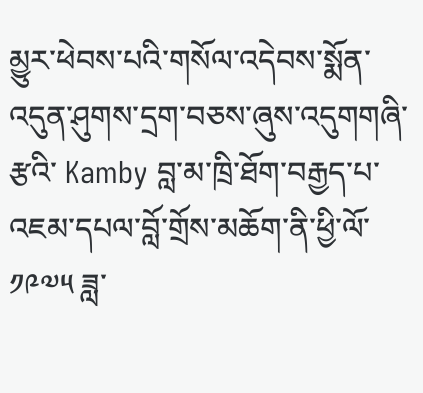མྱུར་ཕེབས་པའི་གསོལ་འདེབས་སྨོན་འདུན་ཤུགས་དྲག་བཅས་ཞུས་འདུགགཞི་རྩའི་ Kamby བླ་མ་ཁྲི་ཐོག་བརྒྱད་པ་འཇམ་དཔལ་བློ་གྲོས་མཆོག་ནི་ཕྱི་ལོ་ ༡༩༧༥ ཟླ་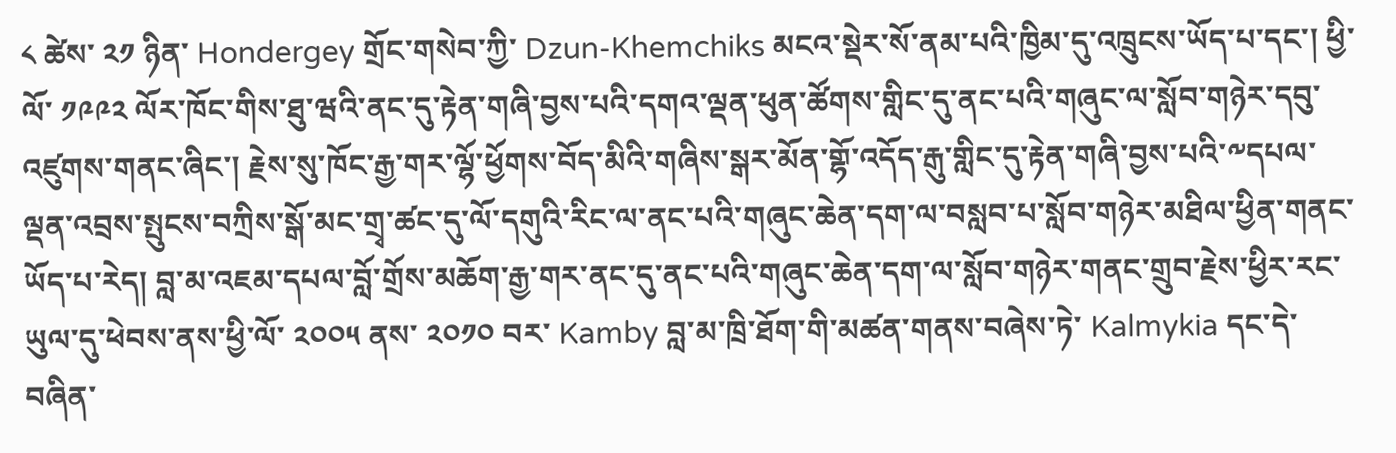༨ ཚེས་ ༢༡ ཉིན་ Hondergey གྲོང་གསེབ་ཀྱི་ Dzun-Khemchiks མངའ་སྡེར་སོ་ནམ་པའི་ཁྱིམ་དུ་འཁྲུངས་ཡོད་པ་དང་། ཕྱི་ལོ་ ༡༩༩༢ ལོར་ཁོང་གིས་ཐུ་ཝའི་ནང་དུ་རྟེན་གཞི་བྱས་པའི་དགའ་ལྡན་ཕུན་ཚོགས་གླིང་དུ་ནང་པའི་གཞུང་ལ་སློབ་གཉེར་དབུ་འཛུགས་གནང་ཞིང་། རྗེས་སུ་ཁོང་རྒྱ་གར་ལྷོ་ཕྱོགས་བོད་མིའི་གཞིས་སྒར་མོན་གྷོ་འདོད་རྒུ་གླིང་དུ་རྟེན་གཞི་བྱས་པའི་༸དཔལ་ལྡན་འབྲས་སྤུངས་བཀྲིས་སྒོ་མང་གྲྭ་ཚང་དུ་ལོ་དགུའི་རིང་ལ་ནང་པའི་གཞུང་ཆེན་དག་ལ་བསླབ་པ་སློབ་གཉེར་མཐིལ་ཕྱིན་གནང་ཡོད་པ་རེད། བླ་མ་འཇམ་དཔལ་བློ་གྲོས་མཆོག་རྒྱ་གར་ནང་དུ་ནང་པའི་གཞུང་ཆེན་དག་ལ་སློབ་གཉེར་གནང་གྲུབ་རྗེས་ཕྱིར་རང་ཡུལ་དུ་ཕེབས་ནས་ཕྱི་ལོ་ ༢༠༠༥ ནས་ ༢༠༡༠ བར་ Kamby བླ་མ་ཁྲི་ཐོག་གི་མཚན་གནས་བཞེས་ཏེ་ Kalmykia དང་དེ་བཞིན་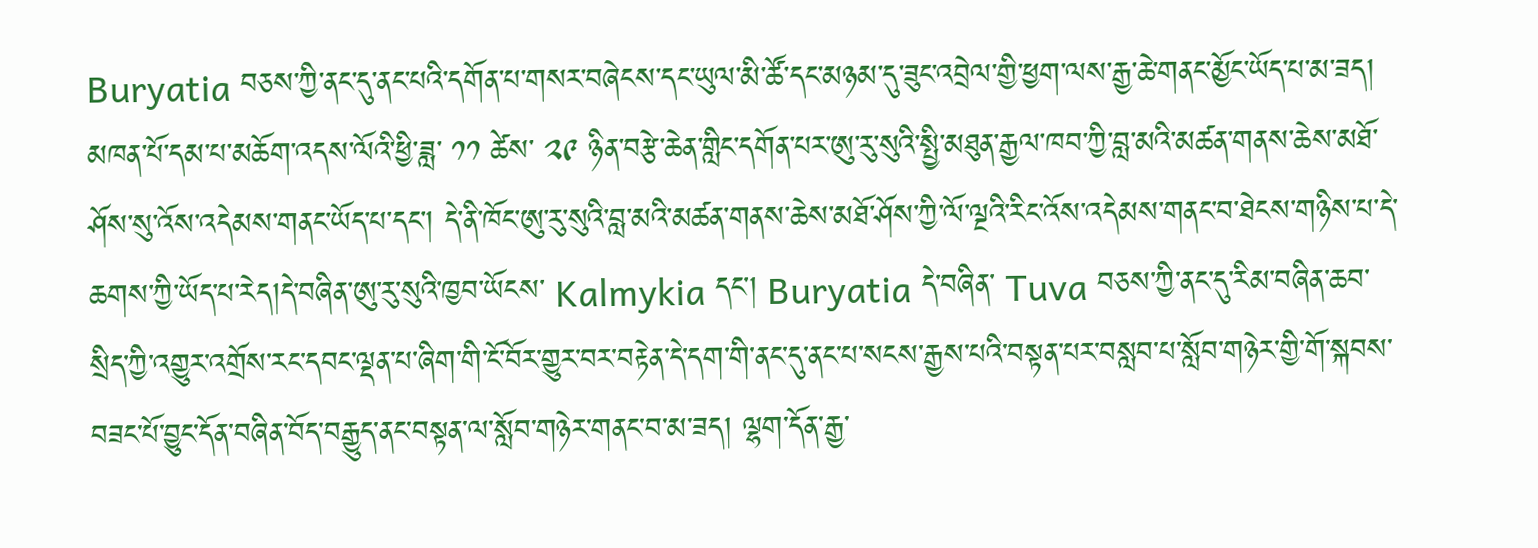Buryatia བཅས་ཀྱི་ནང་དུ་ནང་པའི་དགོན་པ་གསར་བཞེངས་དང་ཡུལ་མི་ཚོ་དང་མཉམ་དུ་ཟུང་འབྲེལ་གྱི་ཕྱག་ལས་རྒྱ་ཆེ་གནང་མྱོང་ཡོད་པ་མ་ཟད། མཁན་པོ་དམ་པ་མཆོག་འདས་ལོའི་ཕྱི་ཟླ་ ༡༡ ཚེས་ ༢༩ ཉིན་བརྩེ་ཆེན་གླིང་དགོན་པར་ཨུ་རུ་སུའི་སྤྱི་མཐུན་རྒྱལ་ཁབ་ཀྱི་བླ་མའི་མཚན་གནས་ཆེས་མཐོ་ཤོས་སུ་འོས་འདེམས་གནང་ཡོད་པ་དང་། དེ་ནི་ཁོང་ཨུ་རུ་སུའི་བླ་མའི་མཚན་གནས་ཆེས་མཐོ་ཤོས་ཀྱི་ལོ་ལྔའི་རིང་འོས་འདེམས་གནང་བ་ཐེངས་གཉིས་པ་དེ་ཆགས་ཀྱི་ཡོད་པ་རེད།དེ་བཞིན་ཨུ་རུ་སུའི་ཁྱབ་ཡོངས་ Kalmykia དང་། Buryatia དེ་བཞིན་ Tuva བཅས་ཀྱི་ནང་དུ་རིམ་བཞིན་ཆབ་སྲིད་ཀྱི་འགྱུར་འགྲོས་རང་དབང་ལྡན་པ་ཞིག་གི་ངོ་བོར་གྱུར་བར་བརྟེན་དེ་དག་གི་ནང་དུ་ནང་པ་སངས་རྒྱས་པའི་བསྟན་པར་བསླབ་པ་སློབ་གཉེར་གྱི་གོ་སྐབས་བཟང་པོ་བྱུང་དོན་བཞིན་བོད་བརྒྱུད་ནང་བསྟན་ལ་སློབ་གཉེར་གནང་བ་མ་ཟད། ལྷག་དོན་རྒྱ་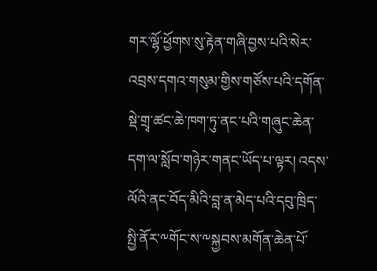གར་ལྷོ་ཕྱོགས་སུ་རྟེན་གཞི་བྱས་པའི་སེར་འབྲས་དགའ་གསུམ་གྱིས་གཙོས་པའི་དགོན་སྡེ་གྲྭ་ཚང་ཆེ་ཁག་ཏུ་ནང་པའི་གཞུང་ཆེན་དག་ལ་སློབ་གཉེར་གནང་ཡོད་པ་ལྟར། འདས་ལོའི་ནང་བོད་མིའི་བླ་ན་མེད་པའི་དབུ་ཁྲིད་སྤྱི་ནོར་༸གོང་ས་༸སྐྱབས་མགོན་ཆེན་པོ་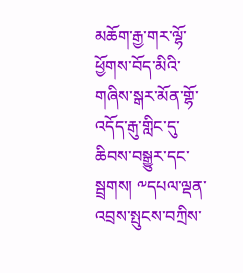མཆོག་རྒྱ་གར་ལྷོ་ཕྱོགས་བོད་མིའི་གཞིས་སྒར་མོན་གྷོ་འདོད་རྒུ་གླིང་དུ་ཆིབས་བསྒྱུར་དང་སྦྲགས། ༸དཔལ་ལྡན་འབྲས་སྤུངས་བཀྲིས་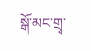སྒོ་མང་གྲྭ་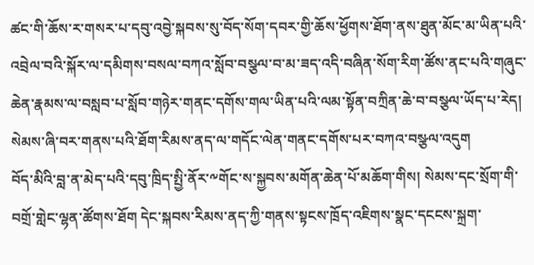ཚང་གི་ཆོས་ར་གསར་པ་དབུ་འབྱེ་སྐབས་སུ་བོད་སོག་དབར་གྱི་ཆོས་ཕྱོགས་ཐོག་ནས་ཐུན་མོང་མ་ཡིན་པའི་འབྲེལ་བའི་སྐོར་ལ་དམིགས་བསལ་བཀའ་སློབ་བསྩལ་བ་མ་ཟད་འདི་བཞིན་སོག་རིག་ཚོས་ནང་པའི་གཞུང་ཆེན་རྣམས་ལ་བསླབ་པ་སློབ་གཉེར་གནང་དགོས་གལ་ཡིན་པའི་ལམ་སྟོན་བཀྲིན་ཆེ་བ་བསྩལ་ཡོད་པ་རེད།
སེམས་ཞི་བར་གནས་པའི་ཐོག་རིམས་ནད་ལ་གདོང་ལེན་གནང་དགོས་པར་བཀའ་བསྩལ་འདུག
བོད་མིའི་བླ་ན་མེད་པའི་དབུ་ཁྲིད་སྤྱི་ནོར་༸གོང་ས་སྐྱབས་མགོན་ཆེན་པོ་མཆོག་གིས། སེམས་དང་སྲོག་གི་བགྲོ་གླེང་ལྷན་ཚོགས་ཐོག དེང་སྐབས་རིམས་ནད་ཀྱི་གནས་སྟངས་ཁྲོད་འཇིགས་སྣང་དངངས་སྐྲག་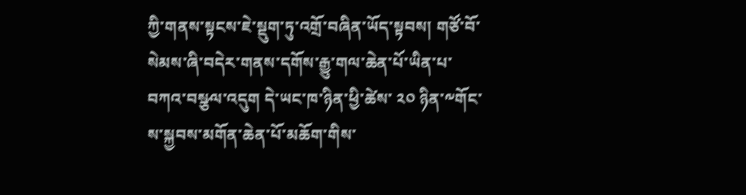ཀྱི་གནས་སྟངས་ཇེ་སྡུག་ཏུ་འགྲོ་བཞིན་ཡོད་སྟབས། གཙོ་བོ་སེམས་ཞི་བདེར་གནས་དགོས་རྒྱུ་གལ་ཆེན་པོ་ཡིན་པ་བཀའ་བསྩལ་འདུག དེ་ཡང་ཁ་ཉིན་ཕྱི་ཚེས་ ༢༠ ཉིན་༸གོང་ས་སྐྱབས་མགོན་ཆེན་པོ་མཆོག་གིས་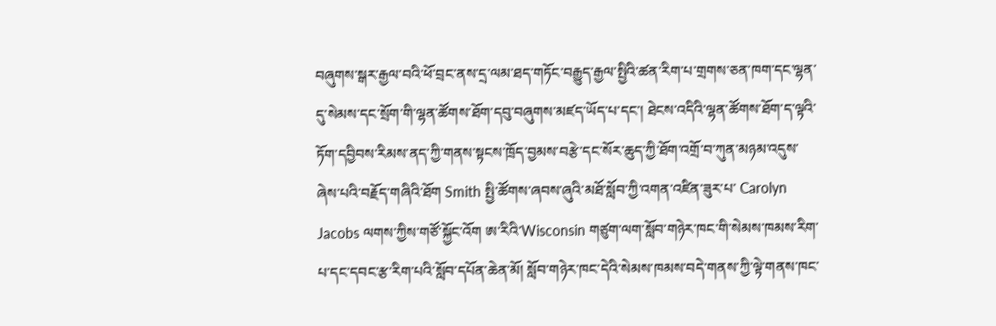བཞུགས་སྒར་རྒྱལ་བའི་ཕོ་བྲང་ནས་དྲ་ལམ་ཐད་གཏོང་བརྒྱུད་རྒྱལ་སྤྱིའི་ཚན་རིག་པ་གྲགས་ཅན་ཁག་དང་ལྷན་དུ་སེམས་དང་སྲོག་གི་ལྷན་ཚོགས་ཐོག་དབུ་བཞུགས་མཛད་ཡོད་པ་དང་། ཐེངས་འདིའི་ལྷན་ཚོགས་ཐོག་ད་ལྟའི་ཏོག་དབྱིབས་རིམས་ནད་ཀྱི་གནས་སྟངས་ཁྲོད་བྱམས་བརྩེ་དང་སོར་ཆུད་ཀྱི་ཐོག་འགྲོ་བ་ཀུན་མཉམ་འདུས་ཞེས་པའི་བརྗོད་གཞིའི་ཐོག Smith སྤྱི་ཚོགས་ཞབས་ཞུའི་མཐོ་སློབ་ཀྱི་འགན་འཛིན་ཟུར་པ་ Carolyn Jacobs ལགས་ཀྱིས་གཙོ་སྐྱོང་འོག ཨ་རིའི་Wisconsin གཙུག་ལག་སློབ་གཉེར་ཁང་གི་སེམས་ཁམས་རིག་པ་དང་དབང་རྩ་རིག་པའི་སློབ་དཔོན་ཆེན་མོ། སློབ་གཉེར་ཁང་དེའི་སེམས་ཁམས་བདེ་གནས་ཀྱི་ལྟེ་གནས་ཁང་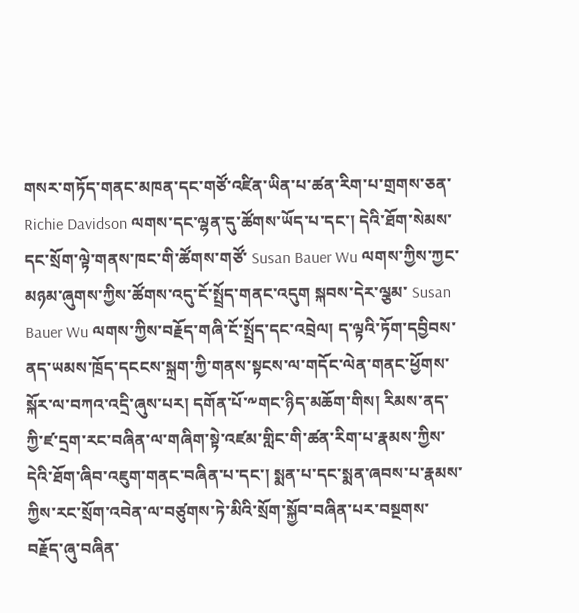གསར་གཏོད་གནང་མཁན་དང་གཙོ་འཛིན་ཡིན་པ་ཚན་རིག་པ་གྲགས་ཅན་ Richie Davidson ལགས་དང་ལྷན་དུ་ཚོགས་ཡོད་པ་དང་། དེའི་ཐོག་སེམས་དང་སྲོག་ལྟེ་གནས་ཁང་གི་ཚོགས་གཙོ་ Susan Bauer Wu ལགས་ཀྱིས་ཀྱང་མཉམ་ཞུགས་ཀྱིས་ཚོགས་འདུ་ངོ་སྤྲོད་གནང་འདུག སྐབས་དེར་ལྕམ་ Susan Bauer Wu ལགས་ཀྱིས་བརྗོད་གཞི་ངོ་སྤྲོད་དང་འབྲེལ། ད་ལྟའི་ཏོག་དབྱིབས་ནད་ཡམས་ཁྲོད་དངངས་སྐྲག་ཀྱི་གནས་སྟངས་ལ་གདོང་ལེན་གནང་ཕྱོགས་སྐོར་ལ་བཀའ་འདྲི་ཞུས་པར། དགོན་པོ་༸གང་ཉིད་མཆོག་གིས། རིམས་ནད་ཀྱི་ཛ་དྲག་རང་བཞིན་ལ་གཞིག་སྟེ་འཛམ་གླིང་གི་ཚན་རིག་པ་རྣམས་ཀྱིས་དེའི་ཐོག་ཞིབ་འཇུག་གནང་བཞིན་པ་དང་། སྨན་པ་དང་སྨན་ཞབས་པ་རྣམས་ཀྱིས་རང་སྲོག་འབེན་ལ་བཙུགས་ཏེ་མིའི་སྲོག་སྐྱོབ་བཞིན་པར་བསྔགས་བརྗོད་ཞུ་བཞིན་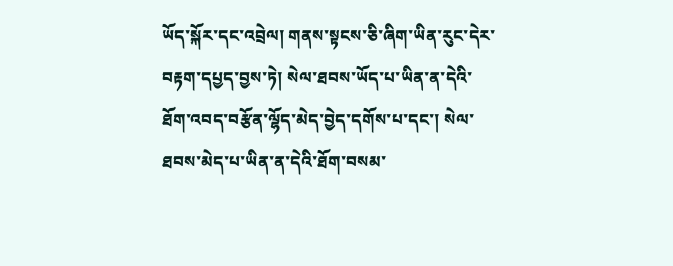ཡོད་སྐོར་དང་འབྲེལ། གནས་སྟངས་ཅི་ཞིག་ཡིན་རུང་དེར་བརྟག་དཔྱད་བྱས་ཏེ། སེལ་ཐབས་ཡོད་པ་ཡིན་ན་དེའི་ཐོག་འབད་བརྩོན་ལྷོད་མེད་བྱེད་དགོས་པ་དང་། སེལ་ཐབས་མེད་པ་ཡིན་ན་དེའི་ཐོག་བསམ་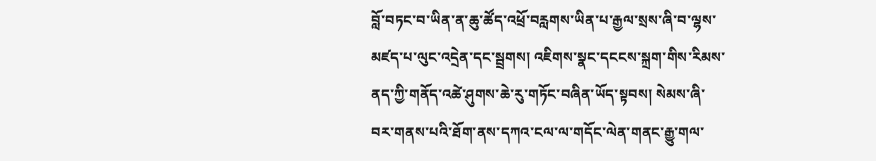བློ་བཏང་བ་ཡིན་ན་ཆུ་ཚོད་འཕྲོ་བརླགས་ཡིན་པ་རྒྱལ་སྲས་ཞི་བ་ལྷས་མཛད་པ་ལུང་འདྲེན་དང་སྦྲགས། འཇིགས་སྣང་དངངས་སྐྲག་གིས་རིམས་ནད་ཀྱི་གནོད་འཚེ་ཤུགས་ཆེ་རུ་གཏོང་བཞིན་ཡོད་སྟབས། སེམས་ཞི་བར་གནས་པའི་ཐོག་ནས་དཀའ་ངལ་ལ་གདོང་ལེན་གནང་རྒྱུ་གལ་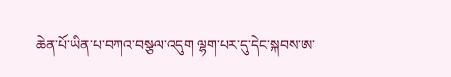ཆེན་པོ་ཡིན་པ་བཀའ་བསྩལ་འདུག ལྷག་པར་དུ་དེང་སྐབས་ཨ་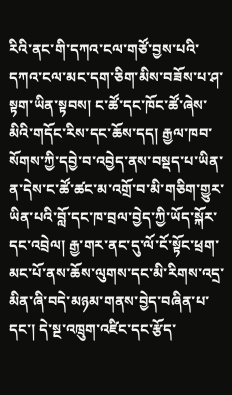རིའི་ནང་གི་དཀའ་ངལ་གཙོ་བྱས་པའི་དཀའ་ངལ་མང་དག་ཅིག་མིས་བཟོས་པ་ཤ་སྟག་ཡིན་སྟབས། ང་ཚོ་དང་ཁོང་ཚོ་ཞེས་མིའི་གདོང་རིས་དང་ཆོས་དད། རྒྱལ་ཁབ་སོགས་ཀྱི་དབྱེ་བ་འབྱེད་ནས་བསྡད་པ་ཡིན་ན་དེས་ང་ཚོ་ཚང་མ་འགྲོ་བ་མི་གཅིག་གྱུར་ཡིན་པའི་བློ་དང་ཁ་བྲལ་བྱེད་ཀྱི་ཡོད་སྐོར་དང་འབྲེལ། རྒྱ་གར་ནང་དུ་ལོ་ངོ་སྟོང་ཕྲག་མང་པོ་ནས་ཆོས་ལུགས་དང་མི་རིགས་འདྲ་མིན་ཞི་བདེ་མཉམ་གནས་བྱེད་བཞིན་པ་དང་། དེ་སྔ་འཁྲུག་འཛིང་དང་རྩོད་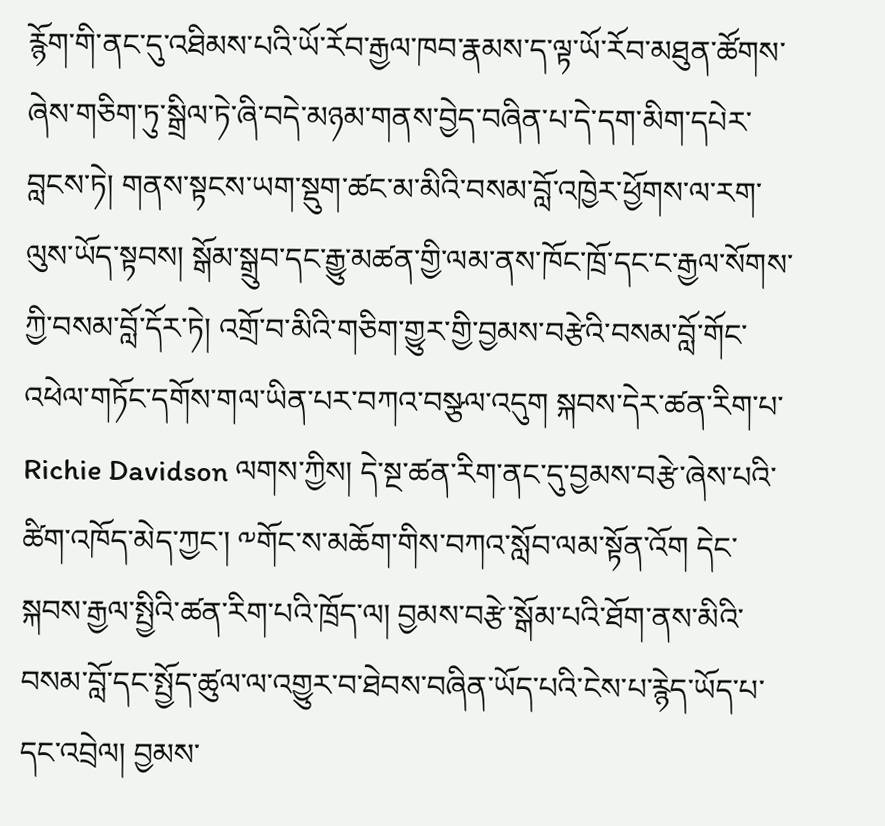རྙོག་གི་ནང་དུ་འཐིམས་པའི་ཡོ་རོབ་རྒྱལ་ཁབ་རྣམས་ད་ལྟ་ཡོ་རོབ་མཐུན་ཚོགས་ཞེས་གཅིག་ཏུ་སྒྲིལ་ཏེ་ཞི་བདེ་མཉམ་གནས་བྱེད་བཞིན་པ་དེ་དག་མིག་དཔེར་བླངས་ཏེ། གནས་སྟངས་ཡག་སྡུག་ཚང་མ་མིའི་བསམ་བློ་འཁྱེར་ཕྱོགས་ལ་རག་ལུས་ཡོད་སྟབས། སྒོམ་སྒྲུབ་དང་རྒྱུ་མཚན་གྱི་ལམ་ནས་ཁོང་ཁྲོ་དང་ང་རྒྱལ་སོགས་ཀྱི་བསམ་བློ་དོར་ཏེ། འགྲོ་བ་མིའི་གཅིག་གྱུར་གྱི་བྱམས་བརྩེའི་བསམ་བློ་གོང་འཕེལ་གཏོང་དགོས་གལ་ཡིན་པར་བཀའ་བསྩལ་འདུག སྐབས་དེར་ཚན་རིག་པ་ Richie Davidson ལགས་ཀྱིས། དེ་སྔ་ཚན་རིག་ནང་དུ་བྱམས་བརྩེ་ཞེས་པའི་ཚིག་འཁོད་མེད་ཀྱང་། ༸གོང་ས་མཆོག་གིས་བཀའ་སློབ་ལམ་སྟོན་འོག དེང་སྐབས་རྒྱལ་སྤྱིའི་ཚན་རིག་པའི་ཁྲོད་ལ། བྱམས་བརྩེ་སྒོམ་པའི་ཐོག་ནས་མིའི་བསམ་བློ་དང་སྤྱོད་ཚུལ་ལ་འགྱུར་བ་ཐེབས་བཞིན་ཡོད་པའི་ངེས་པ་རྙེད་ཡོད་པ་དང་འབྲེལ། བྱམས་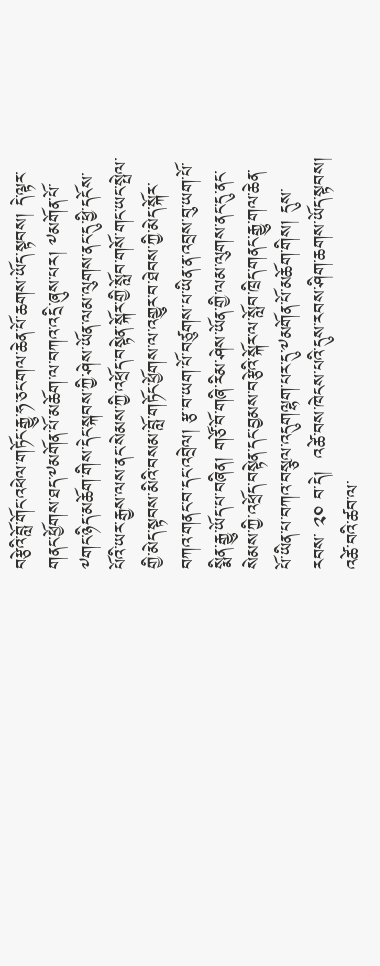བརྩེའི་བློ་གོང་འཕེལ་གཏོང་རྒྱུ་ཧ་ཅང་གལ་ཆེན་པོ་ཆགས་ཡོད་སྟབས། དེ་ལྟར་གནང་ཕྱོགས་ཐད་༸མགོན་པོ་མཆོག་ལ་བཀའ་འདྲི་ཞུས་པར། ༸མགོན་པོ་༸གང་ཉིད་མཆོག་གིས་དེང་སྐབས་ཀྱི་ཤེས་ཡོན་ལམ་ལུགས་ནང་དུ་ཕྱི་དངོས་པོའི་ཡར་རྒྱས་ལས་ནང་སེམས་ཀྱི་འཕྲོད་བསྟེན་སྐོར་གྱི་སློབ་གསོ་གང་ཡང་སྤེལ་གྱི་མེད་སྟབས་མིའི་བསམ་བློ་གཏོང་ཕྱོགས་ལ་འགྱུར་བ་ཐེབས་ཀྱི་མེད་སྐོར་བཀའ་གནང་བ་དང་འབྲེལ། རྩ་བ་ཡག་པོ་བཙུགས་པ་ཡིན་ན་འབྲས་བུ་ཡག་པོ་སྨིན་རྒྱུ་ཡོད་པ་བཞིན། གཙོ་བོ་གཞི་རིམ་ཤེས་ཡོན་གྱི་ལམ་ལུགས་ནང་དུ་ནང་སེམས་ཀྱི་འཕྲོད་བསྟེན་དང་བྱམས་བརྩེའི་སྐོར་ལ་སློབ་ཁྲིད་གནང་རྒྱུ་གལ་ཆེན་པོ་ཡིན་པ་བཀའ་བསྩལ་འདུགལྷག་པར་དུ་༸མགོན་པོ་མཆོག་གིས། དུས་རབས་ ༢༠ བ་དེ།  འཚེ་བས་ཁེངས་པའི་དུས་རབས་ཤིག་ཆགས་ཡོད་སྟབས། འཚེ་བའི་ཚབ་ལ་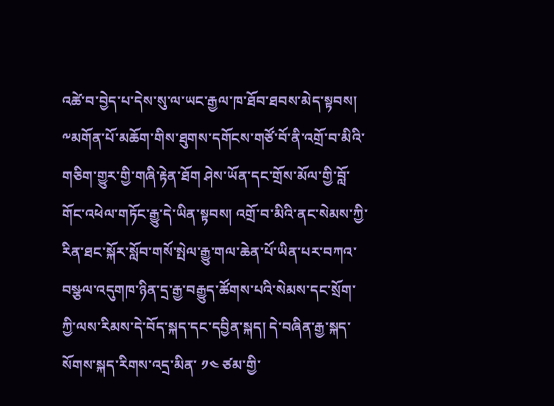འཚེ་བ་བྱེད་པ་དེས་སུ་ལ་ཡང་རྒྱལ་ཁ་ཐོབ་ཐབས་མེད་སྟབས། ༸མགོན་པོ་མཆོག་གིས་ཐུགས་དགོངས་གཙོ་བོ་ནི་འགྲོ་བ་མིའི་གཅིག་གྱུར་གྱི་གཞི་རྟེན་ཐོག ཤེས་ཡོན་དང་གྲོས་མོལ་གྱི་བློ་གོང་འཕེལ་གཏོང་རྒྱུ་དེ་ཡིན་སྟབས། འགྲོ་བ་མིའི་ནང་སེམས་ཀྱི་རིན་ཐང་སྐོར་སློབ་གསོ་སྤེལ་རྒྱུ་གལ་ཆེན་པོ་ཡིན་པར་བཀའ་བསྩལ་འདུགཁ་ཉིན་དྲ་རྒྱ་བརྒྱུད་ཚོགས་པའི་སེམས་དང་སྲོག་ཀྱི་ལས་རིམས་དེ་བོད་སྐད་དང་དབྱིན་སྐད། དེ་བཞིན་རྒྱ་སྐད་སོགས་སྐད་རིགས་འདྲ་མིན་ ༡༤ ཙམ་གྱི་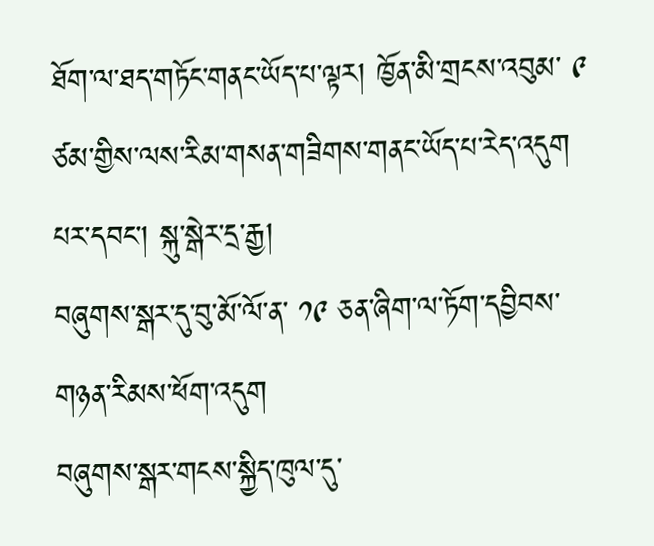ཐོག་ལ་ཐད་གཏོང་གནང་ཡོད་པ་ལྟར། ཁྱོན་མི་གྲངས་འབུམ་ ༩ ཙམ་གྱིས་ལས་རིམ་གསན་གཟིགས་གནང་ཡོད་པ་རེད་འདུག པར་དབང་། སྐུ་སྒེར་དྲ་རྒྱ།
བཞུགས་སྒར་དུ་བུ་མོ་ལོ་ན་ ༡༩ ཅན་ཞིག་ལ་ཏོག་དབྱིབས་གཉན་རིམས་ཕོག་འདུག
བཞུགས་སྒར་གངས་སྐྱིད་ཁུལ་དུ་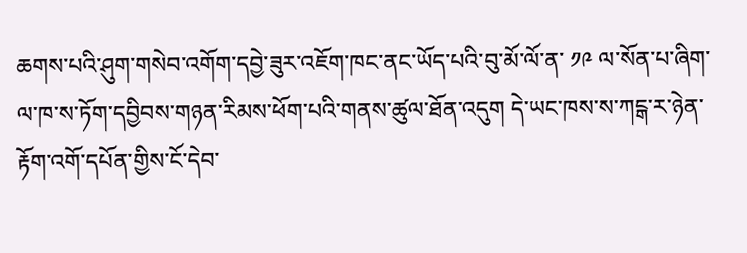ཆགས་པའི་ཤུག་གསེབ་འགོག་དབྱེ་ཟུར་འཇོག་ཁང་ནང་ཡོད་པའི་བུ་མོ་ལོ་ན་ ༡༩ ལ་སོན་པ་ཞིག་ལ་ཁ་ས་ཏོག་དབྱིབས་གཉན་རིམས་ཕོག་པའི་གནས་ཚུལ་ཐོན་འདུག དེ་ཡང་ཁས་ས་ཀངྒ་ར་ཉེན་རྟོག་འགོ་དཔོན་གྱིས་ངོ་དེབ་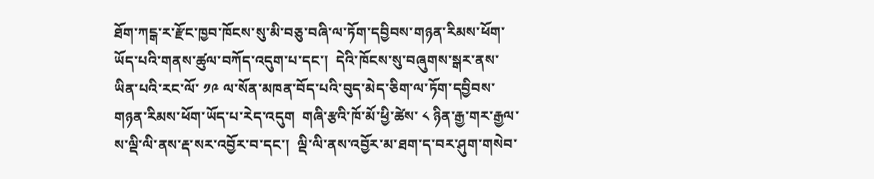ཐོག་ཀངྒ་ར་རྫོང་ཁྱབ་ཁོངས་སུ་མི་བཅུ་བཞི་ལ་ཏོག་དབྱིབས་གཉན་རིམས་ཕོག་ཡོད་པའི་གནས་ཚུལ་བཀོད་འདུག་པ་དང་།  དེའི་ཁོངས་སུ་བཞུགས་སྒར་ནས་ཡིན་པའི་རང་ལོ་ ༡༩ ལ་སོན་མཁན་བོད་པའི་བུད་མེད་ཅིག་ལ་ཏོག་དབྱིབས་གཉན་རིམས་ཕོག་ཡོད་པ་རེད་འདུག  གཞི་རྩའི་ཁོ་མོ་ཕྱི་ཚེས་ ༨ ཉིན་རྒྱ་གར་རྒྱལ་ས་ལྡི་ལི་ནས་རྡ་སར་འབྱོར་བ་དང་།  ལྡི་ལི་ནས་འབྱོར་མ་ཐག་ད་བར་ཤུག་གསེབ་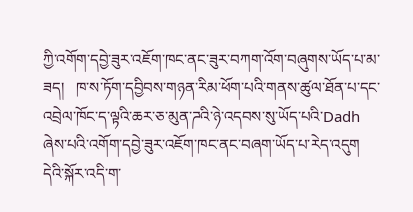ཀྱི་འགོག་དབྱེ་ཟུར་འཇོག་ཁང་ནང་ཟུར་བཀག་འོག་བཞུགས་ཡོད་པ་མ་ཟད།   ཁ་ས་ཏོག་དབྱིབས་གཉན་རིམ་ཕོག་པའི་གནས་ཚུལ་ཐོན་པ་དང་འབྲེལ་ཁོང་ད་ལྟའི་ཆར་ཅ་མུན་ཌའི་ཉེ་འདབས་སུ་ཡོད་པའི་Dadh ཞེས་པའི་འགོག་དབྱེ་ཟུར་འཇོག་ཁང་ནང་བཞག་ཡོད་པ་རེད་འདུག དེའི་སྐོར་འདི་ག་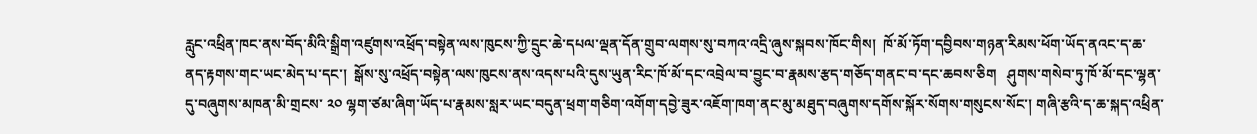རླུང་འཕྲིན་ཁང་ནས་བོད་མིའི་སྒྲིག་འཛུགས་འཕྲོད་བསྟེན་ལས་ཁུངས་ཀྱི་དྲུང་ཆེ་དཔལ་ལྡན་དོན་གྲུབ་ལགས་སུ་བཀའ་འདྲི་ཞུས་སྐབས་ཁོང་གིས།  ཁོ་མོ་ཏོག་དབྱིབས་གཉན་རིམས་ཕོག་ཡོད་ནའང་ད་ཆ་ནད་རྟགས་གང་ཡང་མེད་པ་དང་།  སྒོས་སུ་འཕྲོད་བསྟེན་ལས་ཁུངས་ནས་འདས་པའི་དུས་ཡུན་རིང་ཁོ་མོ་དང་འབྲེལ་བ་བྱུང་བ་རྣམས་རྩད་གཅོད་གནང་བ་དང་ཆབས་ཅིག   ཤུགས་གསེབ་ཏུ་ཁོ་མོ་དང་ལྷན་དུ་བཞུགས་མཁན་མི་གྲངས་ ༢༠ ལྷག་ཙམ་ཞིག་ཡོད་པ་རྣམས་སླར་ཡང་བདུན་ཕྲག་གཅིག་འགོག་དབྱེ་ཟུར་འཇོག་ཁག་ནང་མུ་མཐུད་བཞུགས་དགོས་སྐོར་སོགས་གསུངས་སོང་། གཞི་རྩའི་ད་ཆ་སྐད་འཕྲིན་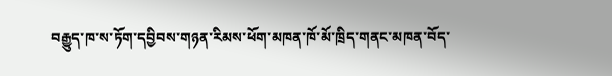བརྒྱུད་ཁ་ས་ཏོག་དབྱིབས་གཉན་རིམས་ཕོག་མཁན་ཁོ་མོ་ཁྲིད་གནང་མཁན་བོད་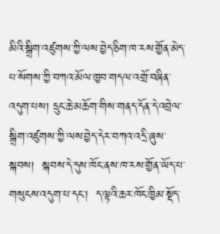མིའི་སྒྲིག་འཛུགས་ཀྱི་ལས་བྱེད་ཅིག་ཁ་རས་གྱོན་མེད་པ་སོགས་ཀྱི་བཀའ་མོལ་ཁྱབ་གདལ་འགྲོ་བཞིན་འདུག་པས། དྲུང་ཆེ་མཆོག་གིས་གནད་དོན་དེ་འབྲེལ་སྒྲིག་འཛུགས་ཀྱི་ལས་བྱེད་དེར་བཀའ་འདྲི་ཞུས་སྐབས།  སྐབས་དེ་དུས་ཁོང་ནས་ཁ་རས་གྱོན་ཡོད་པ་གསུངས་འདུག་པ་དང་།  ད་ལྟའི་ཆར་ཁོང་ཁྱིམ་སྡོད་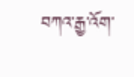བཀའ་རྒྱ་འོག་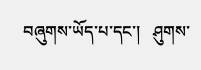བཞུགས་ཡོད་པ་དང་།   ཤུགས་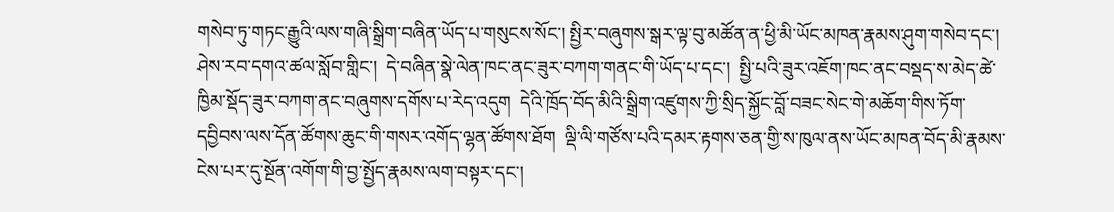གསེབ་ཏུ་གཏང་རྒྱུའི་ལས་གཞི་སྒྲིག་བཞིན་ཡོད་པ་གསུངས་སོང་། སྤྱིར་བཞུགས་སྒར་ལྟ་བུ་མཚོན་ན་ཕྱི་མི་ཡོང་མཁན་རྣམས་ཤུག་གསེབ་དང་།  ཤེས་རབ་དགའ་ཚལ་སློབ་གླིང་།  དེ་བཞིན་སྣེ་ལེན་ཁང་ནང་ཟུར་བཀག་གནང་གི་ཡོད་པ་དང་།  སྤྱི་པའི་ཟུར་འཇོག་ཁང་ནང་བསྡད་ས་མེད་ཚེ་ཁྱིམ་སྡོད་ཟུར་བཀག་ནང་བཞུགས་དགོས་པ་རེད་འདུག  དེའི་ཁྲོད་བོད་མིའི་སྒྲིག་འཛུགས་ཀྱི་སྲིད་སྐྱོང་བློ་བཟང་སེང་གེ་མཆོག་གིས་ཏོག་དབྱིབས་ལས་དོན་ཚོགས་ཆུང་གི་གསར་འགོད་ལྷན་ཚོགས་ཐོག  ལྡི་ལི་གཙོས་པའི་དམར་རྟགས་ཅན་གྱི་ས་ཁུལ་ནས་ཡོང་མཁན་བོད་མི་རྣམས་ངེས་པར་དུ་སྔོན་འགོག་གི་བྱ་སྤྱོད་རྣམས་ལག་བསྟར་དང་།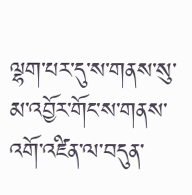ལྷག་པར་དུ་ས་གནས་སུ་མ་འབྱོར་གོང་ས་གནས་འགོ་འཛིན་ལ་བདུན་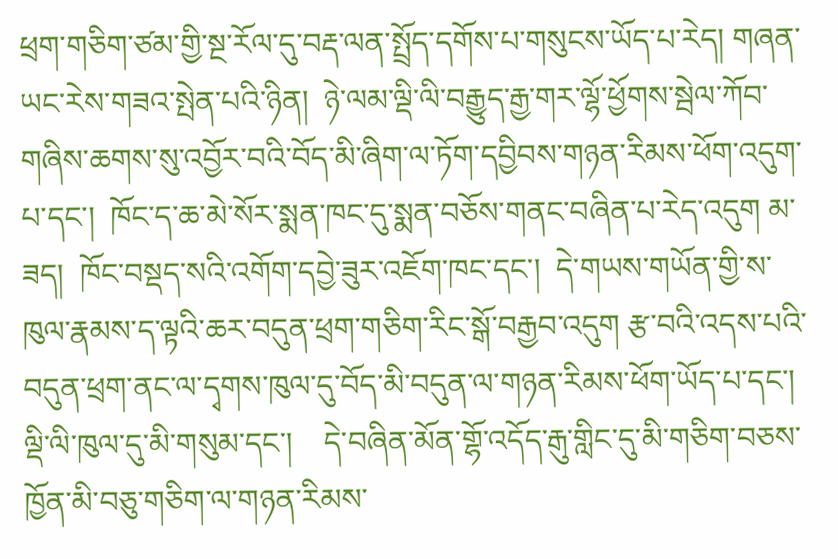ཕྲག་གཅིག་ཙམ་གྱི་སྔ་རོལ་དུ་བརྡ་ལན་སྤྲོད་དགོས་པ་གསུངས་ཡོད་པ་རེད། གཞན་ཡང་རེས་གཟའ་སྤེན་པའི་ཉིན།  ཉེ་ལམ་ལྡི་ལི་བརྒྱུད་རྒྱ་གར་ལྷོ་ཕྱོགས་སྦེལ་ཀོབ་གཞིས་ཆགས་སུ་འབྱོར་བའི་བོད་མི་ཞིག་ལ་ཏོག་དབྱིབས་གཉན་རིམས་ཕོག་འདུག་པ་དང་།  ཁོང་ད་ཆ་མེ་སོར་སྨན་ཁང་དུ་སྨན་བཅོས་གནང་བཞིན་པ་རེད་འདུག མ་ཟད།  ཁོང་བསྡད་སའི་འགོག་དབྱེ་ཟུར་འཇོག་ཁང་དང་།  དེ་གཡས་གཡོན་གྱི་ས་ཁུལ་རྣམས་ད་ལྟའི་ཆར་བདུན་ཕྲག་གཅིག་རིང་སྒོ་བརྒྱབ་འདུག རྩ་བའི་འདས་པའི་བདུན་ཕྲག་ནང་ལ་དྭགས་ཁུལ་དུ་བོད་མི་བདུན་ལ་གཉན་རིམས་ཕོག་ཡོད་པ་དང་། ལྡི་ལི་ཁུལ་དུ་མི་གསུམ་དང་།    དེ་བཞིན་མོན་གྷོ་འདོད་རྒུ་གླིང་དུ་མི་གཅིག་བཅས་ཁྱོན་མི་བཅུ་གཅིག་ལ་གཉན་རིམས་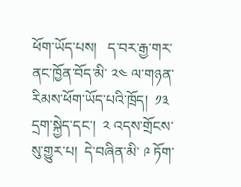ཕོག་ཡོད་པས།   ད་བར་རྒྱ་གར་ནང་ཁྱོན་བོད་མི་ ༢༤ ལ་གཉན་རིམས་ཕོག་ཡོད་པའི་ཁྲོད།  ༡༣ དྲག་སྐྱེད་དང་།  ༢ འདས་གྲོངས་སུ་གྱུར་པ།  དེ་བཞིན་མི་ ༩ ཏོག་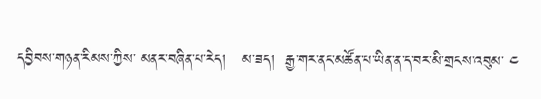དབྱིབས་གཉན་རིམས་ཀྱིས་ མནར་བཞིན་པ་རེད།   མ་ཟད།  རྒྱ་གར་ནང་མཚོན་པ་ཡིན་ན་ད་བར་མི་གྲངས་འབུམ་ ༤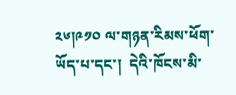༢༦།༩༡༠ ལ་གཉན་རིམས་ཕོག་ཡོད་པ་དང་།  དེའི་ཁོངས་མི་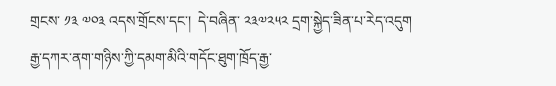གྲངས་ ༡༣ ༧༠༣ འདས་གྲོངས་དང་།  དེ་བཞིན་ ༢༣༧༢༥༢ དྲག་སྐྱེད་ཟིན་པ་རེད་འདུག
རྒྱ་དཀར་ནག་གཉིས་ཀྱི་དམག་མིའི་གདོང་ཐུག་ཁྲོད་རྒྱ་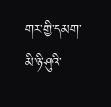གར་གྱི་དམག་མི་ཉི་ཤུའི་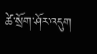ཚེ་སྲོག་ཤོར་འདུག